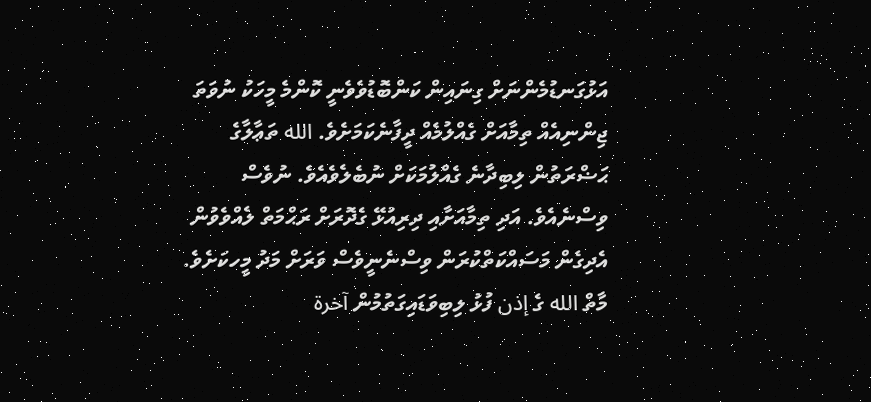އަޅުގަނޑުމެންނަށް ގިނައިން ކަންބޮޑުވެވެނީ ކޮންމެ މީހަކު ނުވަތަ ޖިންނިއެއް ތިމާއަށް ގެއްލުމެއް ދީފާނެކަމަށެވެ. الله ތަޢާލާގެ ޙަޟްރަތުން ލިބިދާނެ ގެއްލުމަކަށް ނުބެލެވެއެވެ. ނުވެސް ވިސްނެއެވެ. އަދި ތިމާއަށާއި ދިރިއުޅޭ ގެދޮރަށް ރަޙްމަތް ލެއްވެވުން އެދިގެން މަސައްކަތްކުރަން ވިސްނެނީވެސް ވަރަށް މަދު މީހކަށެވެ.
މާތް الله ގެ إذن ފުޅު ލިބިވަޑައިގަތުމުން آخرة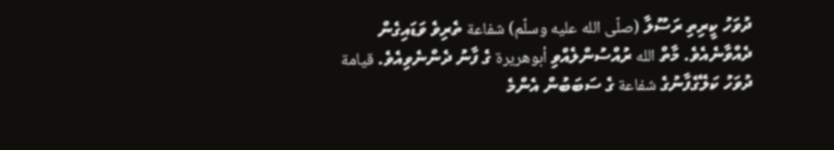ދުވަހު ކީރިތި ރަސޫލާ (صلّى الله عليه وسلّم) شفاعة ތެރިވެ ވަޑައިގެން ދެއްވާނެއެވެ. މާތް الله ރުއްސުންލެއްވި أبوهريرة ގެ ފާނު ދެންނެވިއެވެ. قيامة ދުވަހު ކަލޭގެފާނުގެ شفاعة ގެ ސަބަބުން އެންމެ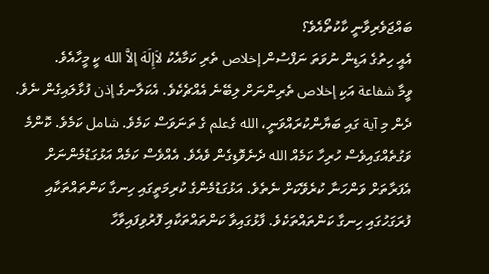ބައްޖަވެރިވާނީ ކާކުތޯއެވެ؟
އެއީ ހިތުގެ އަޑިން ނުވަތަ ނަފްސުން إخلاص ތެރި ކަމާއެކު لاَإِلَهَ إلاَّ الله ކީ މީހާއެވެ.
ވީމާ شفاعة އަކި إخلاص ތެރިންނަށް ލިބޭނެ އެއްޗެކެވެ. އެކަލާނގެ إذن ފުޅާލައިގެން ނެވެ.
ދެން މި آية ގައި ބަޔާންކުރައްވަނީ، الله ގެعلم ގެ ތަނަވަސް ކަމެވެ. شامل ކަމެވެ. ކޮންމެ ވަގުތެއްގައިވެސް ހުރިހާ ކަމެއް الله ދެނެވޮޑިގެން ވެއެވެ. އެއްވެސް ކަމެއް އަޅުގަޑުމެންނަށް އެފަރާތަށް ވަންހަނާ ކުރެވޭކަށް ނެތެވެ. އަޅުގަޑުމެންގެ ކުރިމަތީގައި ހިނގާ ކަންތައްތަކާއި ފުރަގަހުގައި ހިނގާ ކަންތައްތަކެވެ. ފާޅުގައިވާ ކަންތައްތަކާއި ފޮރުވިފައިވާހާ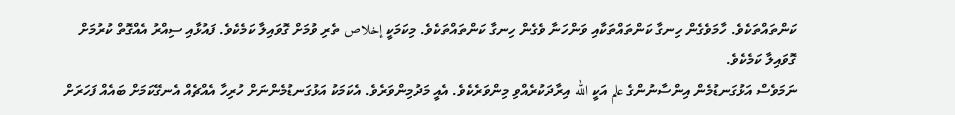ކަންތައްތަކެވެ. ހާމަވެގެން ހިނގާ ކަންތައްތަކާއި ވަންހަނާ ވެގެން ހިނގާ ކަންތައްތަކެވެ. މިކަމަކީ إخلاص ތެރި ވުމަށް ގޮވައިލާ ކަމެކެވެ. ފައުޅާއި ސިއްރު އެއްގޮތް ކުރުމަށް ގޮވައިލާ ކަމެކެވެ.
ނަމަވެސް އަޅުގަނޑުމެން އިންސާނުންގެ علم އަކީ الله އިރާދަކުރެއްވި މިންވަރެކެވެ. އެއީ މަދުމިންވަރެވެ. އެކަމަކު އަޅުގަނޑުމެންނަށް ހުރިހާ އެއްޗެއް އެނގޭކަމަށް ބައެއް ފަހަރަށް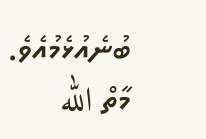ބުނެއުޅެމުއެވެ. މާތް الله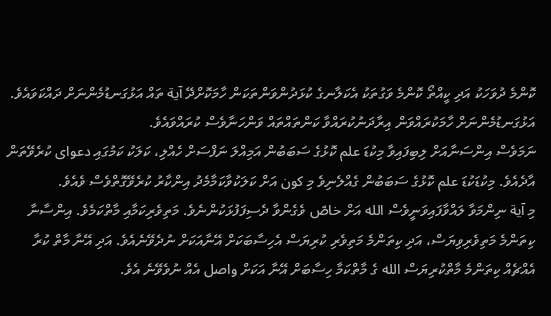ކޮންމެ ދުވަހަކު އަދި ކީއްތޯ ކޮންމެ ވަގުތަކު އެކަލާނގެ ކުޅަދުންވަންތަކަން ހާމަކޮށްދޭ آية ތައް އަޅުގަނޑުމެންނަށް ދައްކަވައެވެ. އަޅުގަނޑުމެންނަށް ހާމަކުރައްވަން އިރާދަނުކުރައްވާ ކަންތައްތައް ވަންހަނާވެސް ކުރައްވައެވެ.
ނަމަވެސް އިންސަނާއަށް ލިބިފައިވާ މިކުޑަ علم ކޮޅުގެ ސަބަބުން އަމިއްލަ ނަފްސަށް ހެއްލި، ކަލަކު ކަމުގައި دعواى ކުރެވޭތަން އާދެއެވެ. މިކުޑަކުޑަ علم ކޮޅުގެ ސަބަބުން ގެއްލެނިވެ މި كون އަށް ކަލަކުވާކަމާމެދު އިންކާރު ކުރެވޭގޮތްވެސް ވެއެވެ.
މި آية ނިންމަވާ ލައްވާފައިވަނީވެސް الله އަށް خاصّ ވެގެންވާ ދެސިފަފުޅަކުންނެވެ. މަތިވެރިކަމާއި މާތްކަމެވެ. އިންސާނާ ކިތަންމެ މަތިވެރިވިޔަސް، އަދި ކިތަންމެ މަތިވެރި ކުރިޔަސް އެހިސާބަކަށް އޭނާއަކަށް ނުދެވޭނެއެވެ. އަދި އޭނާ މާތް ކުރާ އެއްޗެއް ކިތަންމެ މާތްކުރިޔަސް الله ގެ މާތްކަމާ ހިސާބަށް އޭނާ އަކަށް واصل އެއް ނުވެވޭނެ އެވެ.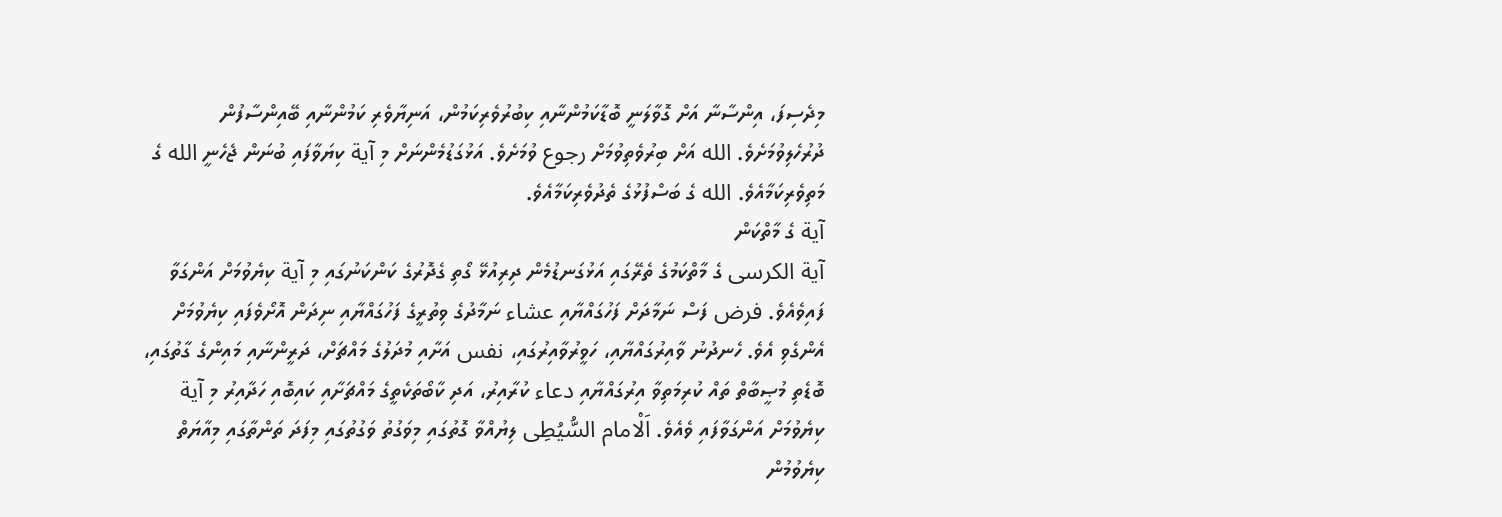މިދެސިފަ، އިންސާނާ އަށް ގޮވާލަނީ ބޮޑާކަމުންނާއި ކިބުރުވެރިކަމުން، އަނިޔާވެރި ކަމުންނާއި ބޭއިންސާފުން ދުރުހެލިވުމަށެވެ. الله އަށް ބިރުވެތިވުމަށް رجوع ވުމަށެވެ. އަޅުގަޑުމެންނަށް މި آية ކިޔަވާފައި ބުނަން ޖެހެނީ الله ގެ މަތިވެރިކަމާއެވެ. الله ގެ ބަސްފުޅުގެ ތެދުވެރިކަމާއެވެ.
آية ގެ މާތްކަން
آية الكرسى ގެ މާތްކަމުގެ ތެރޭގައި އަޅުގަނޑުމެން ދިރިއުޅޭ ގޯތި ގެދޮރުގެ ކަންކަނުގައި މި آية ކިޔެވުމަށް އަންގަވާ ފައިވެއެވެ. فرض ފަސް ނަމާދަށް ފަހުގައްޔާއި عشاء ނަމާދުގެ ވިތުރީގެ ފަހުގައްޔާއި ނިދަން އޮށޯވެފައި ކިޔެވުމަށް އެންގެވި އެވެ. ހެނދުނު ވާއިރުގައްޔާއި، ހަވީރުވާއިރުގައި، نفس އަށާއި މުދަލުގެ މައްޗަށް، ދަރީންނާއި މައިންގެ ގާތުގައި، ބޮޑެތި މުޞީބާތް ތައް ކުރިމަތިވާ އިރުގައްޔާއި دعاء ކުރާއިރު، އަދި ކާބޯތަކެތީގެ މައްޗަށާއި ކައިބޮއި ހަދާއިރު މި آية ކިޔެވުމަށް އަންގަވާފައި ވެއެވެ. اَلْامام السُّيُطِى ލިޔުއްވާ ގޮތުގައި މިވަގުތު ވަގުތުގައި މިފަދަ ތަންތާގައި މިއާޔަތް ކިޔެވުމުން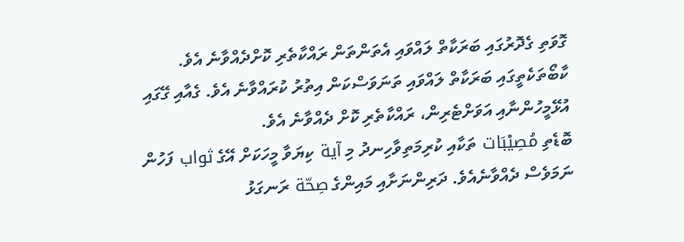ގޮވަތި ގެދޮރުގައި ބަރަކާތް ލައްވައި އެތަންތަން ރައްކާތެރި ކޮށްދެއްވާނެ އެވެ. ކާބޯތަކެތީގައި ބަރަކާތް ލައްވައި ތަނަވަސްކަން އިތުރު ކުރައްވާނެ އެވެ. ގެއާއި ގޭގައި އުޅޭމީހުންނާއި އަވަށްޓެރިން، ރައްކާތެރި ކޮށް ދެއްވާނެ އެވެ.
ބޮޑެތި مُصِيْبَات ތަކާއި ކުރިމަތިވާހިނދު މި آية ކިޔަވާ މީހަކަށް އޭގެ ثواب ފަހުން ނަމަވެސް ދެއްވާނެއެވެ. ދަރިންނަށާއި މައިންގެ صِحّة ރަނގަޅު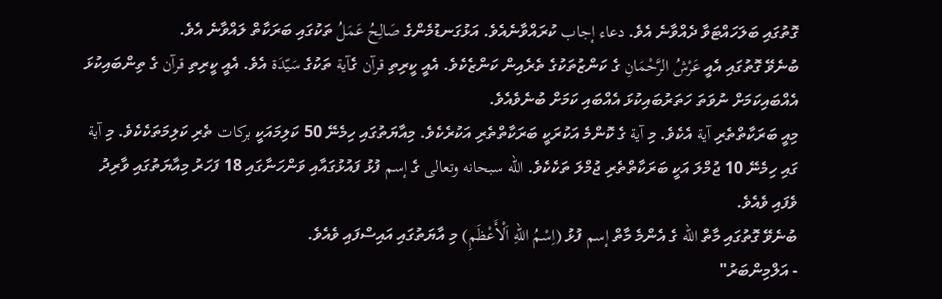ގޮތުގައި ބަލަހައްޓަވާ ދެއްވާނެ އެވެ. دعاء إجاب ކުރައްވާނެއެވެ. އަޅުގަނޑުމެންގެ صَالِحُ عَمَلُ ތަކުގައި ބަރަކާތް ލައްވާނެ އެވެ.
ބުނެވޭ ގޮތުގައި އެއީ عَرْشُ الرَّحْمَانِ ގެ ކަންޒުތަކުގެ ތެރެއިން ކަންޒެކެވެ. އެއީ ކީރިތި قرآن ގެآية ތަކުގެ سَيّدَة އެވެ. އެއީ ކީރިތި قرآن ގެ ތިންބައިކުޅަ އެއްބައިކަމަށް ނުވަތަ ހަތަރުބައިކުޅަ އެއްބައި ކަމަށް ބުނެވެއެވެ.
މިއީ ބަރަކާތްތެރި آية އެކެވެ. މި آية ގެ ކޮންމެ އަކުރަކީ ބަރަކާތްތެރި އަކުރެކެވެ. މިއާޔަތުގައި ހިމެނޭ 50 ކަލިމައަކީ بركات ތެރި ކަލިމަތަކެކެވެ. މި آية ގައި ހިމެނޭ 10 ޖުމްލަ އަކީ ބަރަކާތްތެރި ޖުމްލަ ތަކެކެވެ. الله سبحانه وتعالى ގެ إسم ފުޅު ފައުޅުގައާއި ވަންހަނާގައި 18 ފަހަރު މިއާޔަތުގައި ވާރިދު ވެފައި ވެއެވެ.
ބުނެވޭ ގޮތުގައި މާތް الله ގެ އެންމެ މާތް إسم ފުޅު (اِسْمُ اللهِ اَلْأَعْظَمِ) މި އާޔަތުގައި އައިސްފައި ވެއެވެ.
- އަލްމިންބަރު"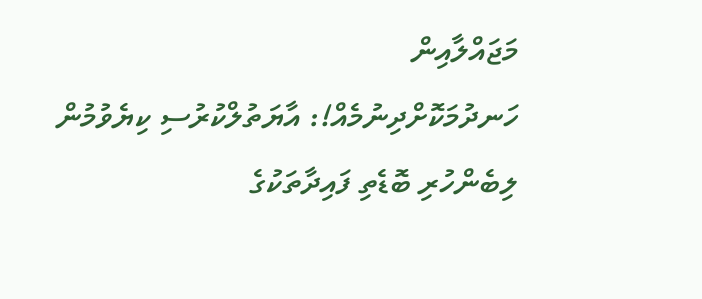މަޖައްލާއިން
ހަނދުމަކޮށްދިނުމެއް!: އާޔަތުލްކުރުސި ކިޔެވުމުން ލިބެންހުރި ބޮޑެތި ފައިދާތަކުގެ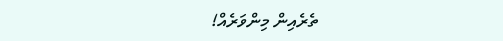ތެރެއިން މިންވަރެއް!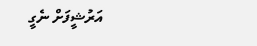އަރުޝީފަށް ނެގީ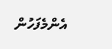އެންމެފަހުން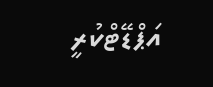އަޕްޑޭޓްކުރީ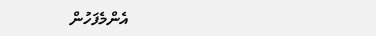އެންމެފަހުން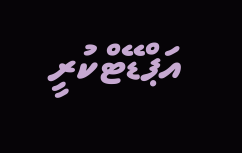އަޕްޑޭޓްކުރީ